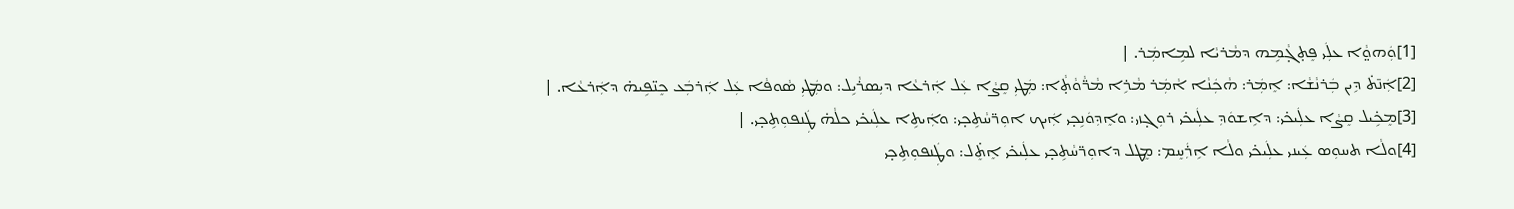[1]ܘܲܗܘ̤ܵܐ ܥܠܲܝ ܦܸܬ̣ܓ̣ܵܡܹܗ ܕܡܵܪܝܵܐ ܠܡܹܐܡܲܪ. |
[2]ܐܲܢ̄ܬ̇ ܕܹܝܢ ܒܲܪܢܵܫܵܐ: ܐܸܡܲܪ: ܗܵܟܲܢܵܐ ܐܵܡܲܪ ܡܵܪܹܐ ܡܵܪ̈ܵܘܵܬ̣ܵܐ: ܡܲܛܝܼ ܩܸܨܵܐ ܥܲܠ ܐܲܪܥܵܐ ܕܝܼܣܪܵܝܹܠ: ܘܡܲܛܝܼ ܣܵܘܦܵܐ ܥܲܠ ܐܲܪܒܲܥ ܟܸܢ̈ܦܹܝܗ̇ ܕܐܲܪܥܵܐ. |
[3]ܡܸܟܹ̇ܝܠ ܩܸܨܵܐ ܥܠܲܝܟ̇ܝ: ܕܐܹܫܘܿܕܼ ܥܠܲܝܟ̇ܝ ܪܘܼܓ̣ܙܝ: ܘܐܸܕܼܘܿܢܹܟ̣ܝ ܐܲܝܟ ܐܘܼܪ̈ܚܵܬܹܟ̣ܝ: ܘܐܲܝܬܹܐ ܥܠܲܝܟ̇ܝ ܟܠܵܗ̇ ܛܲܢܦܘܼܬܹܟ̣ܝ. |
[4]ܘܠܵܐ ܬܚܘܼܣ ܥܲܝܢܝ ܥܠܲܝܟ̇ܝ ܘܠܵܐ ܐܹܪܲܚܸܡ: ܡܸܛܠ ܕܐܘܼܪ̈ܚܵܬܹܟ̣ܝ ܥܠܲܝܟ̇ܝ ܐܸܬܸ̇ܠ: ܘܛܲܢܦܘܼܬܹܟ̣ܝ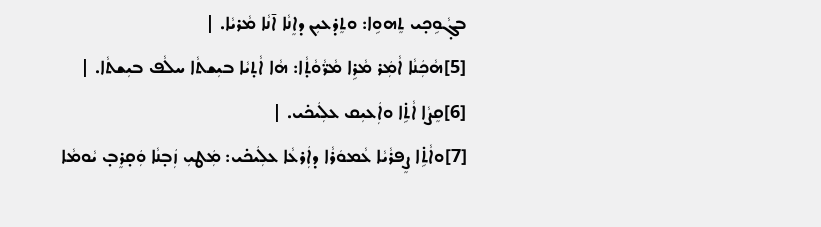ܒܓ̣ܵܘܹܟ̣ܝ ܬܸܗܘܹܐ: ܘܬܸܕ̇ܥܝܼܢ ܕܐܸܢܵܐ ܐ̄ܢܵܐ ܡܵܪܝܵܐ. |
[5]ܗܵܟܲܢܵܐ ܐܵܡܲܪ ܡܵܪܹܐ ܡܵܪ̈ܵܘܵܬ̣ܵܐ: ܗܵܐ ܐܵܬ̣ܝܵܐ ܒܝܼܫܬܵܐ ܚܠܵܦ ܒܝܼܫܬܵܐ. |
[6]ܩܸܨܵܐ ܐܵܬܹ̇ܐ ܘܐܲܥܝܼܩ ܥܠܲܝܟ̇ܝ. |
[7]ܘܐܵܬܹ̇ܐ ܨܸܦܪܵܝܵܐ ܥܵܡܘܿܪܵܐ ܕܐܲܪܥܵܐ ܥܠܲܝܟ̇ܝ: ܡܲܛܝܼ ܙܲܒ̣ܢܵܐ ܘܲܩ̣ܪܸܒ̣ ܝܵܘܡܵܐ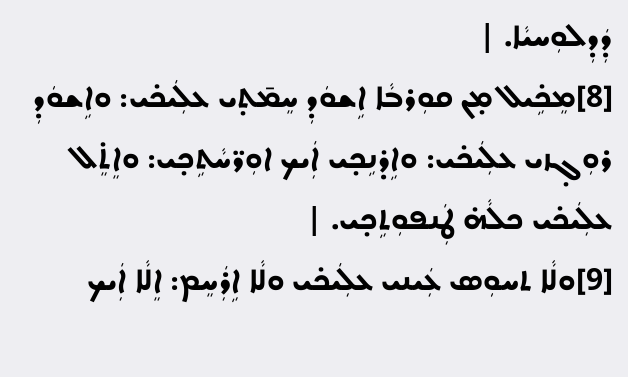ܕܲܕܼܠܘܼܚܝܵܐ. |
[8]ܡܸܟܹ̇ܝܠ ܡ̣ܢ ܩܘܼܪܒܵܐ ܐܹܫܘܿܕܼ ܚܸܡ̄ܬ̣ܝ ܥܠܲܝܟ̇ܝ: ܘܐܹܫܘܿܕܼ ܪܘܼܓ̣ܙܝ ܥܠܲܝܟ̇ܝ: ܘܐܹܕ̇ܢܹܟ̣ܝ ܐܲܝܟ ܐܘܼܪ̈ܚܵܬܹܟ̣ܝ: ܘܐܸܬܸ̇ܠ ܥܠܲܝܟ̇ܝ ܟܠܵܗ̇ ܛܲܢܦܘܼܬܹܟ̣ܝ. |
[9]ܘܠܵܐ ܬܚܘܼܣ ܥܲܝܢܝ ܥܠܲܝܟ̇ܝ ܘܠܵܐ ܐܹܪܲܚܸܡ: ܐܸܠܵܐ ܐܲܝܟ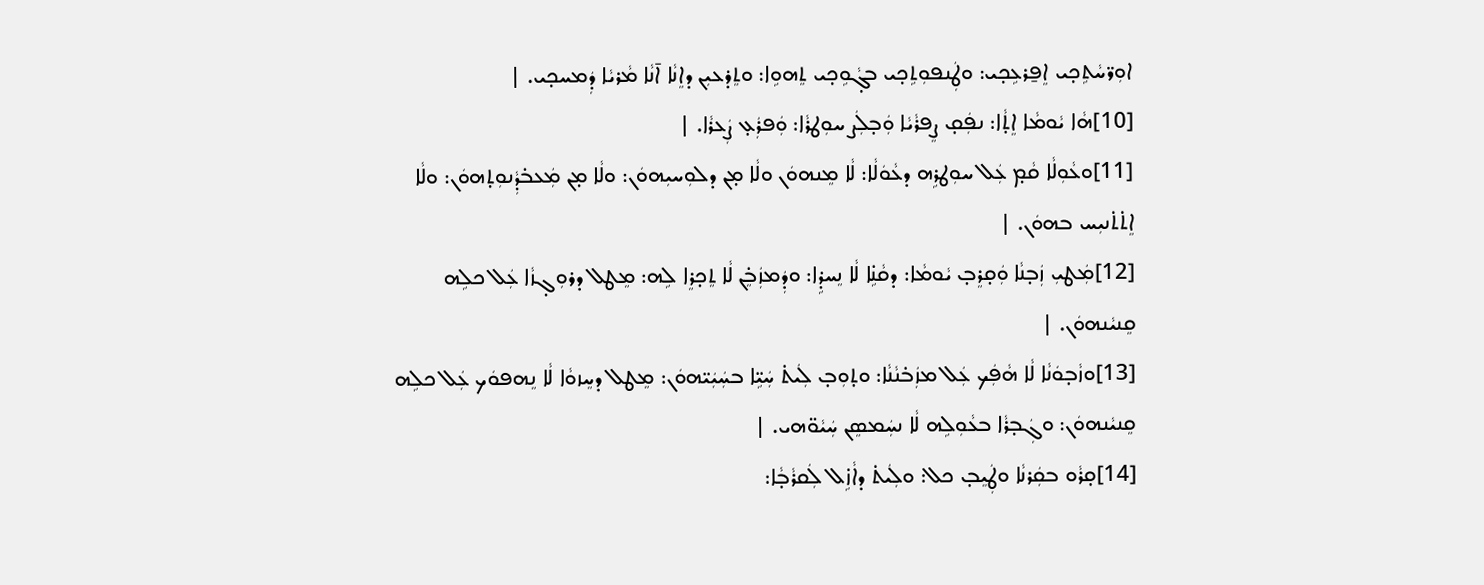ܐܘܼܪ̈ܚܵܬܹܟ̣ܝ ܐܸܦ̱ܪܥܹܟ̣ܝ: ܘܛܲܢܦܘܼܬܹܟ̣ܝ ܒܓ̣ܵܘܹܟ̣ܝ ܬܸܗܘܹܐ: ܘܬܸܕ̇ܥܝܼܢ ܕܐܸܢܵܐ ܐ̄ܢܵܐ ܡܵܪܝܵܐ ܕܲܡܚܟ̣ܝ. |
[10]ܗܵܐ ܝܵܘܡܵܐ ܐܸܬ̣ܵܐ: ܢܦܲܩ̣ ܨܸܦܪܵܝܵܐ ܘܲܒ̣ܠܲܨ ܚܘܼܛܪܵܐ: ܘܲܦܪܲܥ̣ ܨܲܥܪܵܐ. |
[11]ܘܥܵܘܼܠܵܐ ܩܵܡ̣ ܥܲܠ ܚܘܼܛܪܹܗ ܕܥܵܘܿܠܵܐ: ܠܵܐ ܡܸܢܗܘܿܢ ܘܠܵܐ ܡ̣ܢ ܕܠܘܼܚܝܼܗܘܿܢ: ܘܠܵܐ ܡ̣ܢ ܡܲܥܒ̇ܕܼܵܢܘܼܬ̣ܗܘܿܢ: ܘܠܵܐ ܐܸܬ̇ܬ̇ܢܝܼܚ ܒܗܘܿܢ. |
[12]ܡܲܛܝܼ ܙܲܒ̣ܢܵܐ ܘܲܩ̣ܪܸܒ̣ ܝܵܘܡܵܐ: ܕܩܵܢܹ̇ܐ ܠܵܐ ܢܸܚܕܹ̇ܐ: ܘܕܲܡܙܲܒܸ̇ܢ ܠܵܐ ܬܸܟ̣ܪܸܐ ܠܹܗ: ܡܸܛܠ ܕܪܘܼܓ̣ܙܵܐ ܥܲܠ ܟܠܹܗ ܩܸܢܝܵܢܗܘܿܢ. |
[13]ܘܙܵܒ̣ܘܿܢܵܐ ܠܵܐ ܗܵܦܲܟ ܥܲܠ ܡܙܲܒ̇ܢܵܢܵܐ: ܘܬ̣ܘܼܒ̣ ܠܲܝܬ̇ ܚܲܝܹ̈ܐ ܒܚܲܝܲܝ̈ܗܘܿܢ: ܡܸܛܠ ܕܚܸܙܘܵܐ ܠܵܐ ܢܸܗܦܘܿܟ ܥܲܠ ܟܠܹܗ ܩܸܢܝܵܢܗܘܿܢ: ܘܓܲܒ̣ܪܵܐ ܒܥܵܘܼܠܹܗ ܠܵܐ ܢܚܲܡܣܸܢ ܚܲܝܵܘ̈ܗܝ. |
[14]ܩ̣ܪܵܘ ܒܩܲܪܢܵܐ ܘܛܲܝܸܒ̣ ܟܠ: ܘܠܲܝܬ̇ ܕܐܵܙܹ̇ܠ ܠܲܩܪܵܒ̣ܵܐ: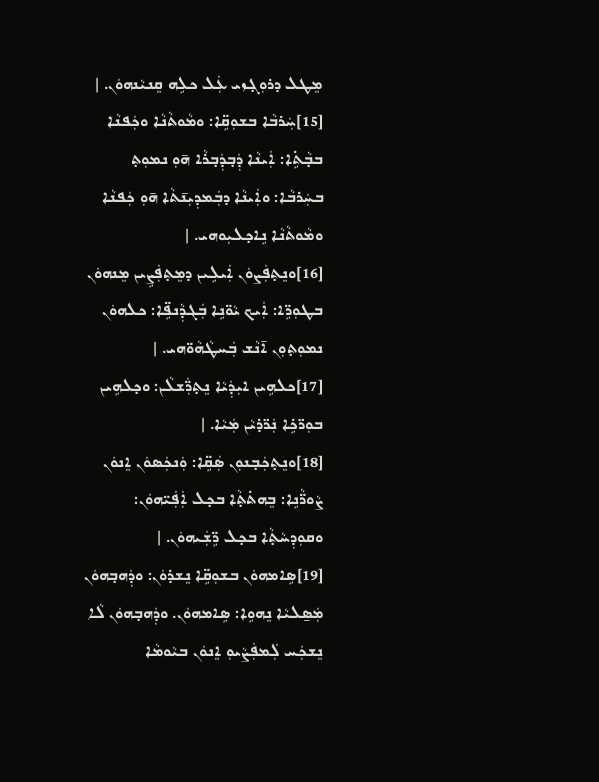ܡܸܛܠ ܕܪܘܼܓ̣ܙܝ ܥܲܠ ܟܠܹܗ ܩܸܢܝܵܢܗܘܿܢ. |
[15]ܚܲܪܒܵܐ ܒܫܘܼܩܹ̈ܐ: ܘܡܵܘܬܵܢܵܐ ܘܟܲܦܢܵܐ ܒܒ̣ܵܬܹ̇ܐ: ܐܲܝܢܵܐ ܕܲܒ̣ܕܲܒ̣ܪܵܐ ܗ̄ܘܼ ܢܡܘܼܬ̣ ܒܚܲܪܒܵܐ: ܘܐܲܝܢܵܐ ܕܒܲܡܕܼܝܼܢ̄ܬܵܐ ܗ̄ܘܼ ܟܲܦܢܵܐ ܘܡܵܘܬܵܢܵܐ ܢܹܐܟ̣ܠܝܼܘܗܝ. |
[16]ܘܢܸܬ̣ܦܲܨܘܿܢ ܐܲܝܠܹܝܢ ܕܡܸܬ̣ܦܲܨܹܝܢ ܡܸܢܗܘܿܢ ܒܛܘܼܪܹ̈ܐ: ܐܲܝܟ ܝܵܘ̈ܢܹܐ ܒܲܓܕܼܵܢܦܹ̈ܐ: ܟܠܗܘܿܢ ܢܡܘܼܬ̣ܘܼܢ ܐ̄ܢܵܫ ܒܲܚܛܵܗܵܘ̈ܗܝ. |
[17]ܟܠܗܹܝܢ ܐܝܼܕܲܝܵܐ ܢܸܬ̣ܪ̈ܲܫܠܵܢ: ܘܟ̣ܠܗܹܝܢ ܒܘܼܪ̈ܟܹ̇ܐ ܢܲܪ̈ܕ̇ܝܵܢ ܡܲܝܵܐ. |
[18]ܘܢܸܬ̣ܟܲܒ̣ܢܘܼܢ ܣܲܩܹ̈ܐ: ܘܲܢܟܲܣܘܿܢ ܐܸܢܘܿܢ ܨܵܘܪ̈ܵܢܹܐ: ܒܸܗܬ̇ܬ̣ܵܐ ܒܟ̣ܠ ܐܲܦܲܝ̈ܗܘܿܢ: ܘܩܘܼܕܼܚܵܬ̣ܵܐ ܒܟ̣ܠ ܪܹ̈ܫܲܝܗܘܿܢ. |
[19]ܣܹܐܡܗܘܿܢ ܒܫܘܼܩܹ̈ܐ ܢܸܫܕ̇ܘܿܢ: ܘܕܲܗܒ̣ܗܘܿܢ ܡܲܣ̱ܠܝܵܐ ܢܸܗܘܹܐ: ܣܹܐܡܗܘܿܢ. ܘܕܲܗܒ̣ܗܘܿܢ ܠܵܐ ܢܸܫܟܲܚ ܠܲܡܦܲܨܵܝܘܼ ܐܸܢܘܿܢ ܒܝܵܘܡܵܐ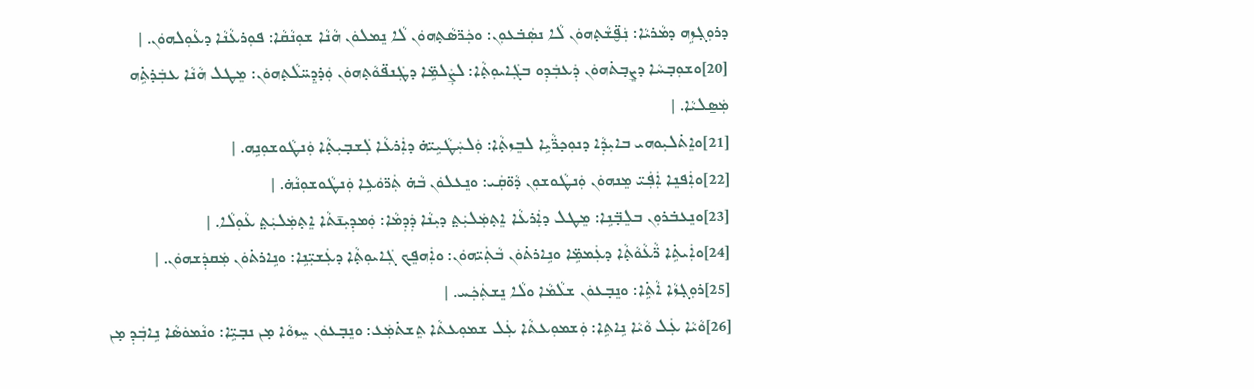ܕܪܘܼܓ̣ܙܹܗ ܕܡܵܪܝܵܐ: ܢܲܦ̮̈ܫܵܬ̣ܗܘܿܢ ܠܵܐ ܢܣܲܒ̇ܥܘܼܢ: ܘܟܲܪ̈ܣܵܬ̣ܗܘܿܢ ܠܵܐ ܢܸܡܠܘܿܢ ܗܵܢܵܐ ܫܘܼܢܵܩܵܐ: ܦܘܼܪܥܵܢܵܐ ܕܥܵܘܼܠܗܘܿܢ. |
[20]ܘܫܘܼܒ̣ܚܵܐ ܕܨܸܒ̣ܬ̇ܗܘܿܢ ܕܲܥܒܲܕܼܘ ܒܓܲܐܝܘܼܬ̣ܵܐ: ܠܨܲܠܡܹ̈ܐ ܕܛܲܢܦ̈ܘܵܬ̣ܗܘܿܢ ܘܲܕ̇ܕܸܚ̈ܠܵܬ̣ܗܘܿܢ: ܡܸܛܠ ܗܵܢܵܐ ܥܒܲܕ̇ܬܹ̇ܗ ܡܲܣ̱ܠܝܵܐ. |
[21]ܘܐܸܬ̇ܠܝܼܘܗܝ ܒܐܝܼܕܼܵܐ ܕܢܘܼܟ̣ܪ̈ܵܝܹܐ ܠܒܸܙܬ̣ܵܐ: ܘܲܠܚܲܛܵܝܹܝ̈ܗ̇ ܕܐܲܪܥܵܐ ܠܲܫܒ̣ܝܼܬ̣ܵܐ ܘܲܢܛܵܘܫܘܼܢܹܗ. |
[22]ܘܐܲܦܢܸܐ ܐܲܦܲܝ̈ ܡܸܢܗܘܿܢ ܘܲܢܛܵܘܫܘܼܢ ܕܵܘ̈ܩܲܝ: ܘܢܸܥܠܘܿܢ ܒܵܗ̇ ܬܲܪ̈ܘܿܥܹܐ ܘܲܢܛܵܘܫܘܼܢܵܗ̇. |
[23]ܘܢܸܥܒ̇ܪܘܼܢ ܒܠܸܒ̣̈ܢܹܐ: ܡܸܛܠ ܕܐܲܪܥܵܐ ܐܸܬ̣ܡܲܠܝܲܬ̤ ܕܝܼܢܵܐ ܕܲܕܼܡܵܐ: ܘܲܡܕܼܝܼܢ̄ܬܵܐ ܐܸܬ̣ܡܲܠܝܲܬ̤ ܥܵܘܼܠܵܐ. |
[24]ܘܐܲܝܬܹ̇ܐ ܪ̈ܵܥܵܘܵܬ̣ܵܐ ܕܥܲܡܡܹ̈ܐ ܘܢܹܐܪܬ̇ܘܿܢ ܒܵܬܲܝ̈ܗܘܿܢ: ܘܐܲܗܦܸܟ ܓܲܐܝܘܼܬ̣ܵܐ ܕܥܲܫܝܼ̈ܢܹܐ: ܘܢܹܐܪܬ̇ܘܿܢ ܡܲܩܕܲܫܗܘܿܢ. |
[25]ܪܘܼܓ̣ܙܵܐ ܐܵܬܹ̇ܐ: ܘܢܸܒ̣ܥܘܿܢ ܫܠܵܡܵܐ ܘܠܵܐ ܢܸܫܬܲܟܲܚ. |
[26]ܘܵܝܵܐ ܥܲܠ ܘܵܝܵܐ ܢܹܐܬܹܐ: ܘܲܫܡܘܼܥܬܵܐ ܥܲܠ ܫܡܘܼܥܬܵܐ ܬܸܫܬ̇ܡܲܥ: ܘܢܸܒ̣ܥܘܿܢ ܚܸܙܘܵܐ ܡ̣ܢ ܢܒ̣ܝܹ̈ܐ: ܘܢܵܡܘܿܣܵܐ ܢܹܐܒܲܕܼ ܡ̣ܢ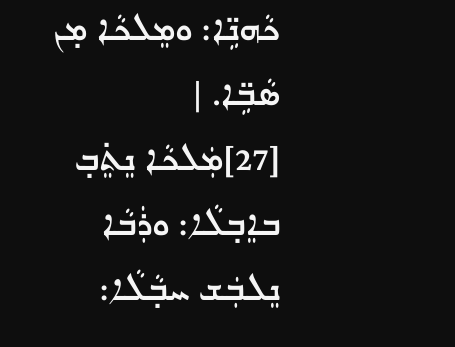ܟܵܗܢܹ̈ܐ: ܘܡܸܠܟܵܐ ܡ̣ܢ ܣܵܒܹ̈ܐ. |
[27]ܡܲܠܟܵܐ ܢܸܬܸ̇ܒ̣ ܒܐܸܒ̣ܠܵܐ: ܘܪܲܒܵܐ ܢܸܠܒܲܫ ܚܒ̣ܵܠܵܐ: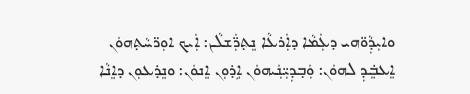ܘܐܝܼܕܼܵܘ̈ܗܝ ܕܥܲܡܵܐ ܕܐܲܪܥܵܐ ܢܸܬ̣ܪ̈ܲܫܠܵܢ: ܐܲܝܟ ܐܘܼܪ̈ܚܵܬ̣ܗܘܿܢ ܐܸܥܒܸ̇ܕܼ ܠܗܘܿܢ: ܘܲܒ̣ܕܼܝܼ̈ܢܲܝܗܘܿܢ ܐܹܕ̇ܘܼܢ ܐܸܢܘܿܢ: ܘܢܸܕ̇ܥܘܼܢ ܕܐܸܢܵܐ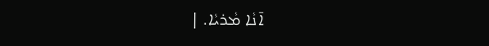ܐ̄ܢܵܐ ܡܵܪܝܵܐ. |